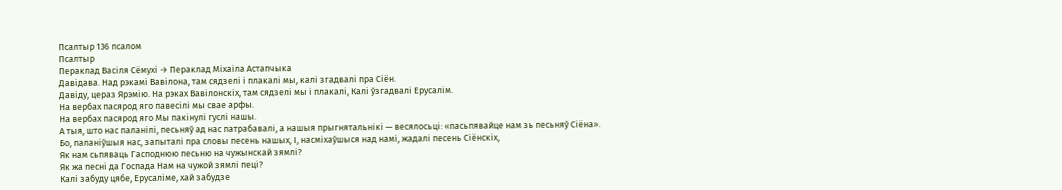Псалтыр 136 псалом
Псалтыр
Пераклад Васіля Сёмухі → Пераклад Міхаіла Астапчыка
Давідава. Над рэкамі Вавілона, там сядзелі і плакалі мы, калі згадвалі пра Сіён.
Давіду, цераз Ярэмію. На рэках Вавілонскіх, там сядзелі мы і плакалі, Калі ўзгадвалі Ерусалім.
На вербах пасярод яго павесілі мы свае арфы.
На вербах пасярод яго Мы пакінулі гуслі нашы.
А тыя, што нас паланілі, песьняў ад нас патрабавалі, а нашыя прыгнятальнікі — весялосьці: «пасьпявайце нам зь песьняў Сіёна».
Бо, паланіўшыя нас, запыталі пра словы песень нашых, І, насміхаўшыся над намі, жадалі песень Сіёнскіх,
Як нам сьпяваць Гасподнюю песьню на чужынскай зямлі?
Як жа песні да Госпада Нам на чужой зямлі пеці?
Калі забуду цябе, Ерусаліме, хай забудзе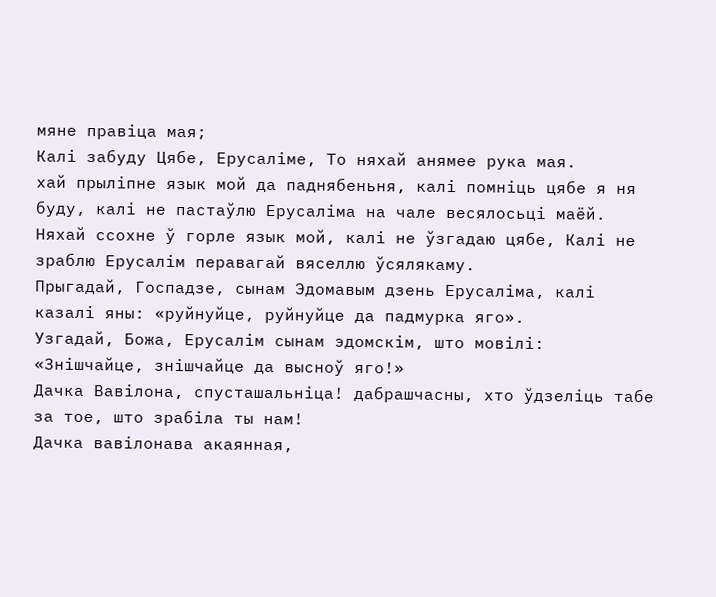мяне правіца мая;
Калі забуду Цябе, Ерусаліме, То няхай анямее рука мая.
хай прыліпне язык мой да паднябеньня, калі помніць цябе я ня буду, калі не пастаўлю Ерусаліма на чале весялосьці маёй.
Няхай ссохне ў горле язык мой, калі не ўзгадаю цябе, Калі не зраблю Ерусалім перавагай вяселлю ўсялякаму.
Прыгадай, Госпадзе, сынам Эдомавым дзень Ерусаліма, калі казалі яны: «руйнуйце, руйнуйце да падмурка яго».
Узгадай, Божа, Ерусалім сынам эдомскім, што мовілі: «Знішчайце, знішчайце да высноў яго!»
Дачка Вавілона, спусташальніца! дабрашчасны, хто ўдзеліць табе за тое, што зрабіла ты нам!
Дачка вавілонава акаянная,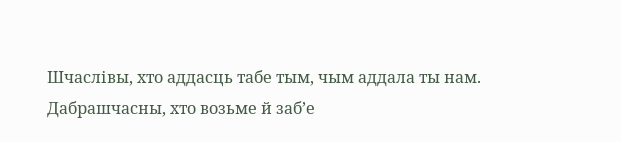Шчаслівы, хто аддасць табе тым, чым аддала ты нам.
Дабрашчасны, хто возьме й заб’е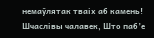немаўлятак тваіх аб камень!
Шчаслівы чалавек, Што паб’е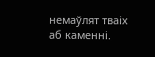немаўлят тваіх аб каменні.